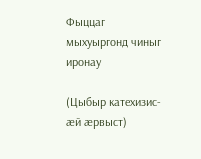Фыццаг мыхуыргонд чиныг иронау

(Цыбыр катехизис-æй æрвыст)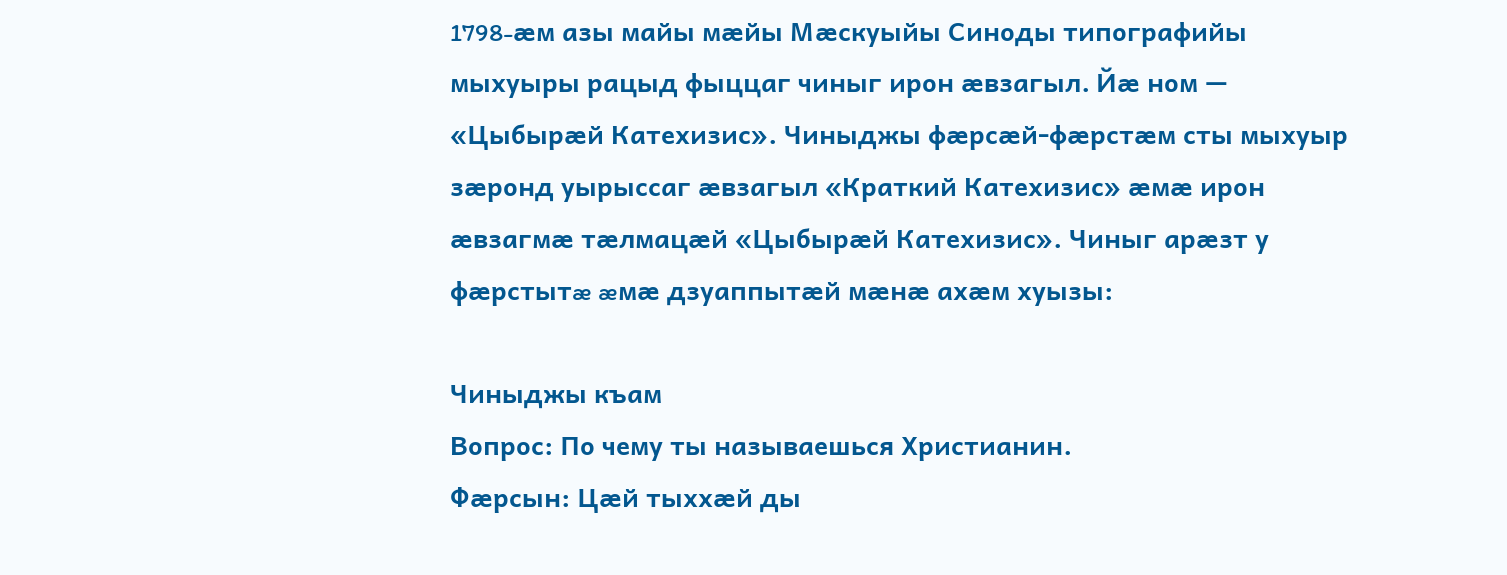1798-æм азы майы мæйы Мæскуыйы Синоды типографийы мыхуыры рацыд фыццаг чиныг ирон æвзагыл. Йæ ном — «Цыбырæй Катехизис». Чиныджы фæрсæй-фæрстæм сты мыхуыр зæронд уырыссаг æвзагыл «Краткий Катехизис» æмæ ирон æвзагмæ тæлмацæй «Цыбырæй Катехизис». Чиныг арæзт у фæрстытæ æмæ дзуаппытæй мæнæ ахæм хуызы:

Чиныджы къам
Вопрос: По чему ты называешься Христианин.
Фæрсын: Цæй тыххæй ды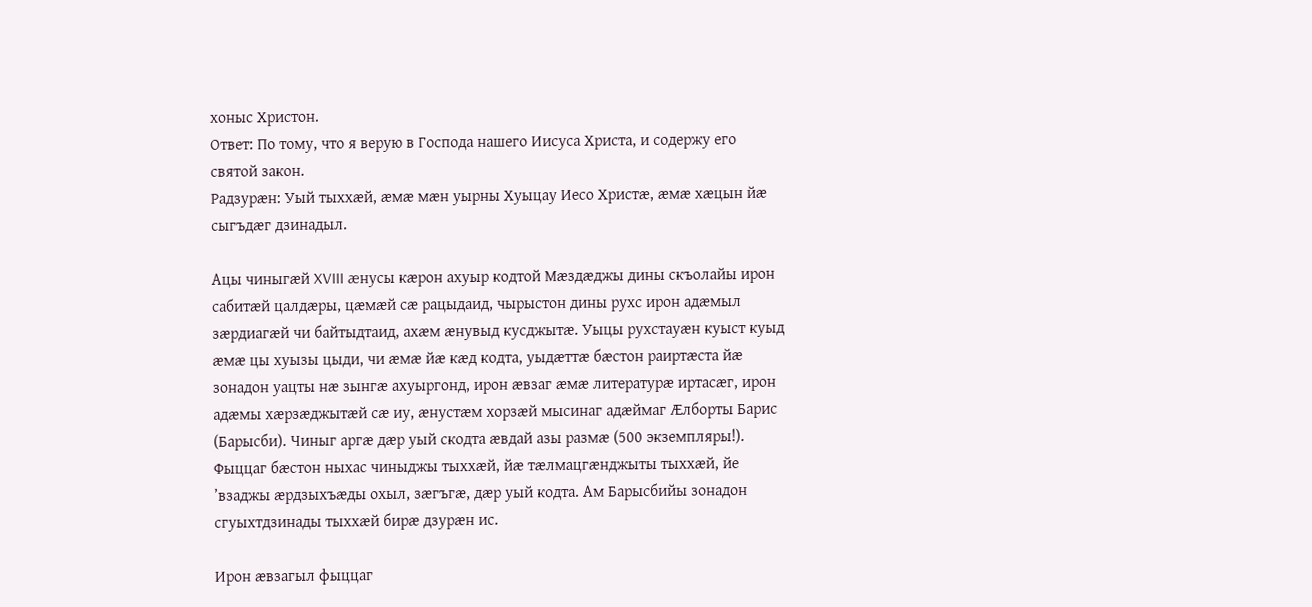хоныс Христон.
Ответ: По тому, что я верую в Господа нашего Иисуса Христа, и содержу его святой закон.
Радзурæн: Уый тыххæй, æмæ мæн уырны Хуыцау Иесо Христæ, æмæ хæцын йæ сыгъдæг дзинадыл.

Ацы чиныгæй XVIII æнусы кæрон ахуыр кодтой Мæздæджы дины скъолайы ирон сабитæй цалдæры, цæмæй сæ рацыдаид, чырыстон дины рухс ирон адæмыл зæрдиагæй чи байтыдтаид, ахæм æнувыд кусджытæ. Уыцы рухстауæн куыст куыд æмæ цы хуызы цыди, чи æмæ йæ кæд кодта, уыдæттæ бæстон раиртæста йæ зонадон уацты нæ зынгæ ахуыргонд, ирон æвзаг æмæ литературæ иртасæг, ирон адæмы хæрзæджытæй сæ иу, æнустæм хорзæй мысинаг адæймаг Æлборты Барис (Барысби). Чиныг аргæ дæр уый скодта æвдай азы размæ (500 экземпляры!). Фыццаг бæстон ныхас чиныджы тыххæй, йæ тæлмацгæнджыты тыххæй, йе ’взаджы æрдзыхъæды охыл, зæгъгæ, дæр уый кодта. Ам Барысбийы зонадон сгуыхтдзинады тыххæй бирæ дзурæн ис.

Ирон æвзагыл фыццаг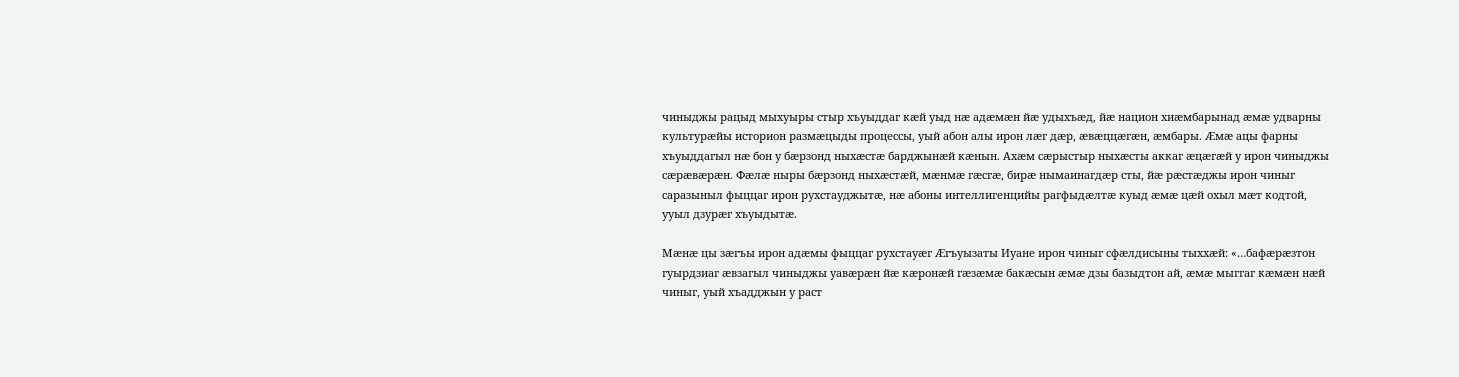чиныджы рацыд мыхуыры стыр хъуыддаг кæй уыд нæ адæмæн йæ удыхъæд, йæ национ хиæмбарынад æмæ удварны культурæйы историон размæцыды процессы, уый абон алы ирон лæг дæр, æвæццæгæн, æмбары. Æмæ ацы фарны хъуыддагыл нæ бон у бæрзонд ныхæстæ барджынæй кæнын. Ахæм сæрыстыр ныхæсты аккаг æцæгæй у ирон чиныджы сæрæвæрæн. Фæлæ ныры бæрзонд ныхæстæй, мæнмæ гæсгæ, бирæ нымаинагдæр сты, йæ рæстæджы ирон чиныг саразыныл фыццаг ирон рухстауджытæ, нæ абоны интеллигенцийы рагфыдæлтæ куыд æмæ цæй охыл мæт кодтой, ууыл дзурæг хъуыдытæ.

Мæнæ цы зæгъы ирон адæмы фыццаг рухстауæг Æгъуызаты Иуане ирон чиныг сфæлдисыны тыххæй: «…бафæрæзтон гуырдзиаг æвзагыл чиныджы уавæрæн йæ кæронæй гæзæмæ бакæсын æмæ дзы базыдтон ай, æмæ мыггаг кæмæн нæй чиныг, уый хъадджын у раст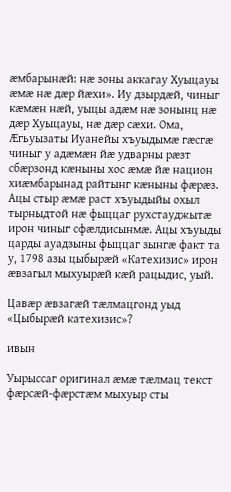æмбарынæй: нæ зоны аккагау Хуыцауы æмæ нæ дæр йæхи». Иу дзырдæй, чиныг кæмæн нæй, уыцы адæм нæ зонынц нæ дæр Хуыцауы, нæ дæр сæхи. Ома, Æгьуызаты Иуанейы хъуыдымæ гæсгæ чиныг у адæмæн йæ удварны рæзт сбæрзонд кæныны хос æмæ йæ национ хиæмбарынад райтынг кæныны фæрæз. Ацы стыр æмæ раст хъуыдыйы охыл тырныдтой нæ фыццаг рухстауджытæ ирон чиныг сфæлдисынмæ. Ацы хъуыды царды ауадзыны фыццаг зынгæ факт та у, 1798 азы цыбырæй «Катехизис» ирон æвзагыл мыхуырæй кæй рацыдис, уый.

Цавæр æвзагæй тæлмацгонд уыд «Цыбырæй катехизис»?

ивын

Уырыссаг оригинал æмæ тæлмац текст фæрсæй-фæрстæм мыхуыр сты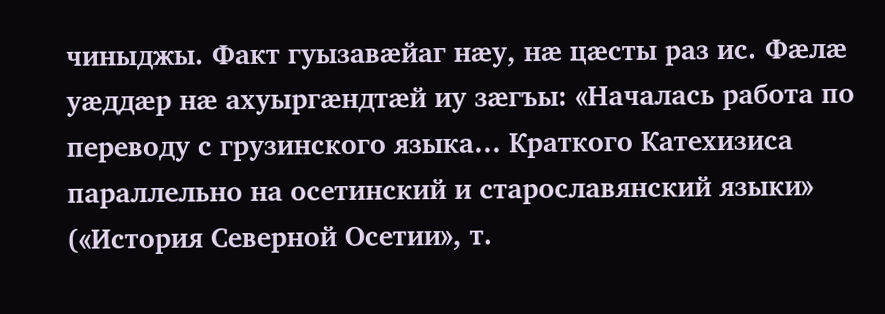чиныджы. Факт гуызавæйаг нæу, нæ цæсты раз ис. Фæлæ уæддæр нæ ахуыргæндтæй иу зæгъы: «Началась работа по переводу с грузинского языка… Краткого Катехизиса параллельно на осетинский и старославянский языки» («История Северной Осетии», т.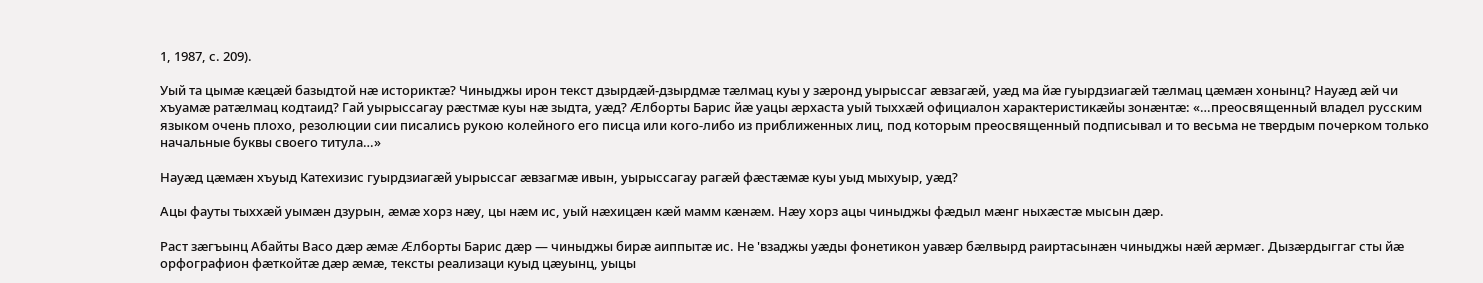1, 1987, с. 209).

Уый та цымæ кæцæй базыдтой нæ историктæ? Чиныджы ирон текст дзырдæй-дзырдмæ тæлмац куы у зæронд уырыссаг æвзагæй, уæд ма йæ гуырдзиагæй тæлмац цæмæн хонынц? Науæд æй чи хъуамæ ратæлмац кодтаид? Гай уырыссагау рæстмæ куы нæ зыдта, уæд? Æлборты Барис йæ уацы æрхаста уый тыххæй официалон характеристикæйы зонæнтæ: «…преосвященный владел русским языком очень плохо, резолюции сии писались рукою колейного его писца или кого-либо из приближенных лиц, под которым преосвященный подписывал и то весьма не твердым почерком только начальные буквы своего титула…»

Науæд цæмæн хъуыд Катехизис гуырдзиагæй уырыссаг æвзагмæ ивын, уырыссагау рагæй фæстæмæ куы уыд мыхуыр, уæд?

Ацы фауты тыххæй уымæн дзурын, æмæ хорз нæу, цы нæм ис, уый нæхицæн кæй мамм кæнæм. Нæу хорз ацы чиныджы фæдыл мæнг ныхæстæ мысын дæр.

Раст зæгъынц Абайты Васо дæр æмæ Æлборты Барис дæр — чиныджы бирæ аиппытæ ис. Не 'взаджы уæды фонетикон уавæр бæлвырд раиртасынæн чиныджы нæй æрмæг. Дызæрдыггаг сты йæ орфографион фæткойтæ дæр æмæ, тексты реализаци куыд цæуынц, уыцы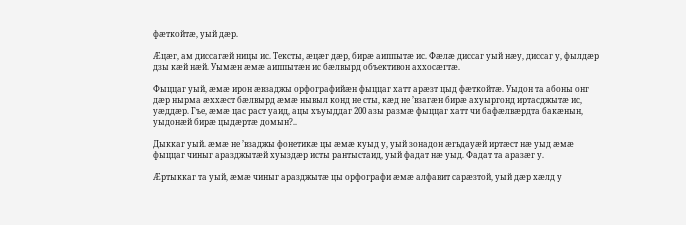фæткойтæ, уый дæр.

Æцæг, ам диссагæй ницы ис. Тексты, æцæг дæр, бирæ аиппытæ ис. Фæлæ диссаг уый нæу, диссаг у, фылдæр дзы кæй нæй. Уымæн æмæ аиппытæн ис бæлвырд объективон аххосæгтæ.

Фыццаг уый, æмæ ирон æвзаджы орфографийæн фыццаг хатт арæзт цыд фæткойтæ. Уыдон та абоны онг дæр нырма æххæст бæлвырд æмæ нывыл конд не сты, кæд не ’взагæн бирæ ахуыргонд иртасджытæ ис, уæддæр. Гъе, æмæ цас раст уаид, ацы хъуыддаг 200 азы размæ фыццаг хатт чи бафæлвæрдта бакæнын, уыдонæй бирæ цыдæртæ домын?..

Дыккаг уый. æмæ не ’взаджы фонетикæ цы æмæ куыд у, уый зонадон æгьдауæй иртæст нæ уыд æмæ фыццаг чиныг аразджытæй хуыздæр исты рантыстаид, уый фадат нæ уыд. Фадат та аразæг у.

Æртыккаг та уый, æмæ чиныг аразджытæ цы орфографи æмæ алфавит сарæзтой, уый дæр хæлд у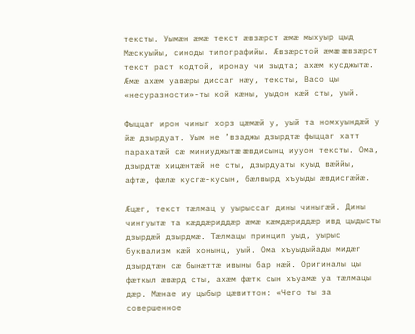тексты. Уымæн æмæ текст æвзæрст æмæ мыхуыр цыд Мæскуыйы, синоды типографийы. Æвзæрстой æмæ æвзæрст текст раст кодтой, иронау чи зыдта; ахæм кусджытæ. Æмæ ахæм уавæры диссаг нæу, тексты, Васо цы «несуразности»-ты кой кæны, уыдон кæй сты, уый.

Фыццаг ирон чиныг хорз цæмæй у, уый та номхуындæй у йæ дзырдуат. Уым не ’взаджы дзырдтæ фыццаг хатт парахатæй сæ миниуджытæ æвдисынц иууон тексты. Ома, дзырдтæ хицæнтæй не сты, дзырдуаты куыд вæййы, афтæ, фæлæ кусгæ-кусын, бæлвырд хъуыды æвдисгæйæ.

Æцæг, текст тæлмац у уырыссаг дины чиныгæй. Дины чингуытæ та кæддæриддæр æмæ кæмдæриддæр ивд цыдысты дзырдæй дзырдмæ. Тæлмацы принцип уыд, уырыс буквализм кæй хонынц, уый. Ома хъуыдыйады мидæг дзырдтæн сæ бынæттæ ивыны бар нæй. Оригиналы цы фæткыл æвæрд сты, ахæм фæтк сын хъуамæ уа тæлмацы дæр. Мæнае иу цыбыр цæвиттон: «Чего ты за совершенное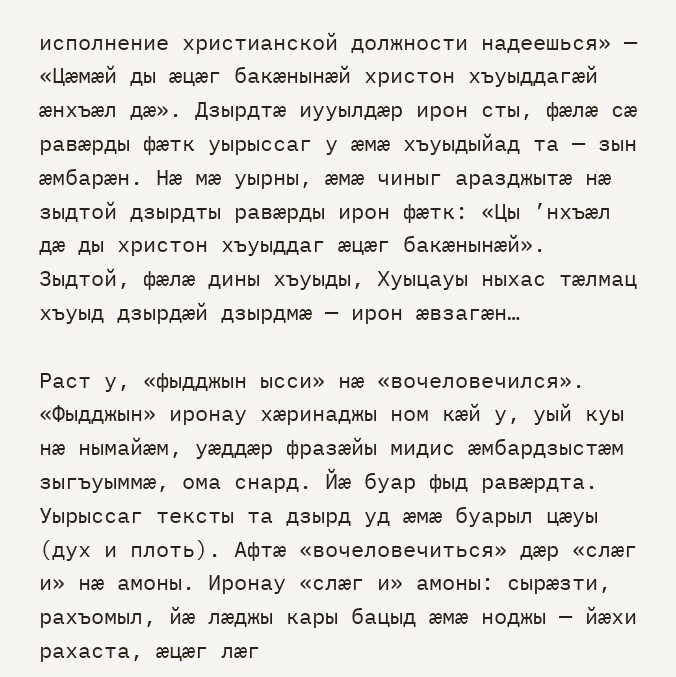исполнение христианской должности надеешься» — «Цæмæй ды æцæг бакæнынæй христон хъуыддагæй æнхъæл дæ». Дзырдтæ иууылдæр ирон сты, фæлæ сæ равæрды фæтк уырыссаг у æмæ хъуыдыйад та — зын æмбарæн. Нæ мæ уырны, æмæ чиныг аразджытæ нæ зыдтой дзырдты равæрды ирон фæтк: «Цы ’нхъæл дæ ды христон хъуыддаг æцæг бакæнынæй». Зыдтой, фæлæ дины хъуыды, Хуыцауы ныхас тæлмац хъуыд дзырдæй дзырдмæ — ирон æвзагæн…

Раст у, «фыдджын ысси» нæ «вочеловечился». «Фыдджын» иронау хæринаджы ном кæй у, уый куы нæ нымайæм, уæддæр фразæйы мидис æмбардзыстæм зыгъуыммæ, ома снард. Йæ буар фыд равæрдта. Уырыссаг тексты та дзырд уд æмæ буарыл цæуы (дух и плоть). Афтæ «вочеловечиться» дæр «слæг и» нæ амоны. Иронау «слæг и» амоны: сырæзти, рахъомыл, йæ лæджы кары бацыд æмæ ноджы — йæхи рахаста, æцæг лæг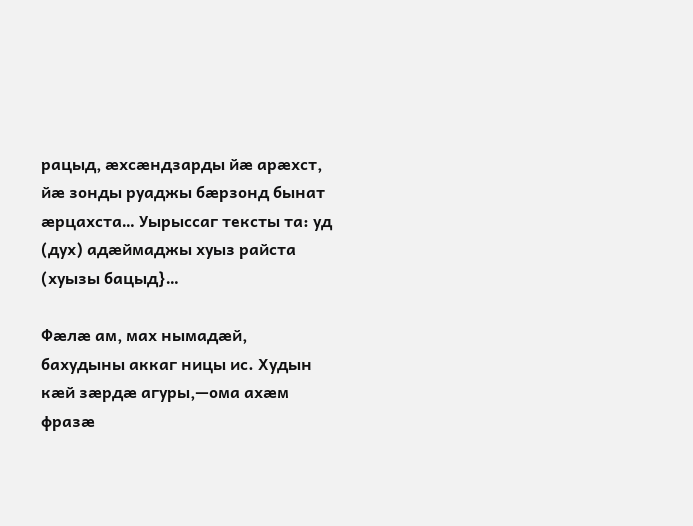рацыд, æхсæндзарды йæ арæхст, йæ зонды руаджы бæрзонд бынат æрцахста… Уырыссаг тексты та: уд (дух) адæймаджы хуыз райста (хуызы бацыд}…

Фæлæ ам, мах нымадæй, бахудыны аккаг ницы ис. Худын кæй зæрдæ агуры,—ома ахæм фразæ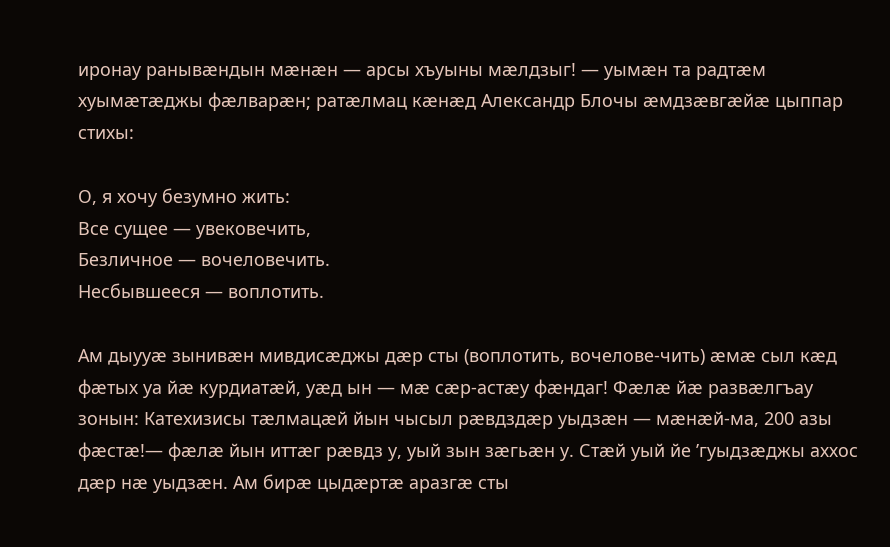иронау ранывæндын мæнæн — арсы хъуыны мæлдзыг! — уымæн та радтæм хуымæтæджы фæлварæн; ратæлмац кæнæд Александр Блочы æмдзæвгæйæ цыппар стихы:

О, я хочу безумно жить:
Все сущее — увековечить,
Безличное — вочеловечить.
Несбывшееся — воплотить.

Ам дыууæ зынивæн мивдисæджы дæр сты (воплотить, вочелове-чить) æмæ сыл кæд фæтых уа йæ курдиатæй, уæд ын — мæ сæр-астæу фæндаг! Фæлæ йæ развæлгъау зонын: Катехизисы тæлмацæй йын чысыл рæвдздæр уыдзæн — мæнæй-ма, 200 азы фæстæ!— фæлæ йын иттæг рæвдз у, уый зын зæгьæн у. Стæй уый йе ’гуыдзæджы аххос дæр нæ уыдзæн. Ам бирæ цыдæртæ аразгæ сты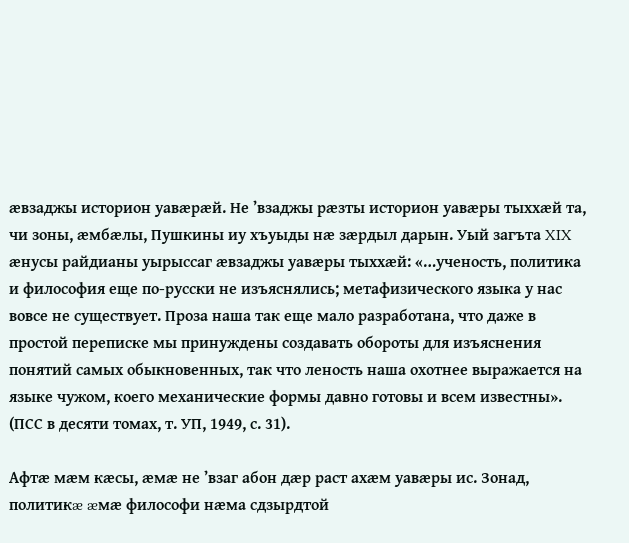æвзаджы историон уавæрæй. Не ’взаджы рæзты историон уавæры тыххæй та, чи зоны, æмбæлы, Пушкины иу хъуыды нæ зæрдыл дарын. Уый загъта XIX æнусы райдианы уырыссаг æвзаджы уавæры тыххæй: «…ученость, политика и философия еще по-русски не изъяснялись; метафизического языка у нас вовсе не существует. Проза наша так еще мало разработана, что даже в простой переписке мы принуждены создавать обороты для изъяснения понятий самых обыкновенных, так что леность наша охотнее выражается на языке чужом, коего механические формы давно готовы и всем известны». (ПСС в десяти томах, т. УП, 1949, с. 31).

Афтæ мæм кæсы, æмæ не ’взаг абон дæр раст ахæм уавæры ис. Зонад, политикæ æмæ философи нæма сдзырдтой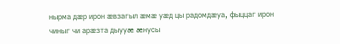нырма дæр ирон æвзагыл æмæ уæд цы радомдæуа, фыццаг ирон чиныг чи арæзта дыууæ æнусы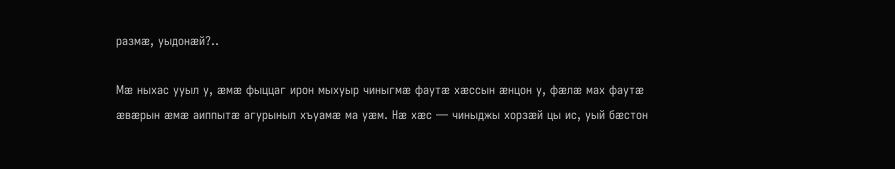размæ, уыдонæй?..

Мæ ныхас ууыл у, æмæ фыццаг ирон мыхуыр чиныгмæ фаутæ хæссын æнцон у, фæлæ мах фаутæ æвæрын æмæ аиппытæ агурыныл хъуамæ ма уæм. Нæ хæс — чиныджы хорзæй цы ис, уый бæстон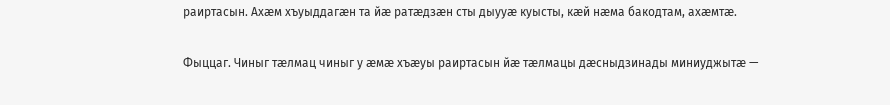раиртасын. Ахæм хъуыддагæн та йæ ратæдзæн сты дыууæ куысты, кæй нæма бакодтам, ахæмтæ.

Фыццаг. Чиныг тæлмац чиныг у æмæ хъæуы раиртасын йæ тæлмацы дæсныдзинады миниуджытæ —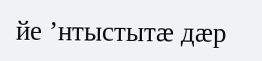йе ’нтыстытæ дæр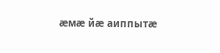æмæ йæ аиппытæ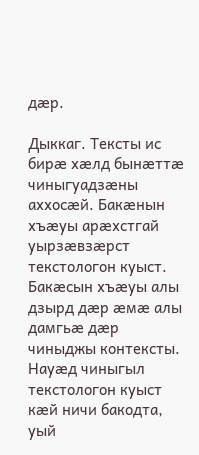дæр.

Дыккаг. Тексты ис бирæ хæлд бынæттæ чиныгуадзæны аххосæй. Бакæнын хъæуы арæхстгай уырзæвзæрст текстологон куыст. Бакæсын хъæуы алы дзырд дæр æмæ алы дамгьæ дæр чиныджы контексты. Науæд чиныгыл текстологон куыст кæй ничи бакодта, уый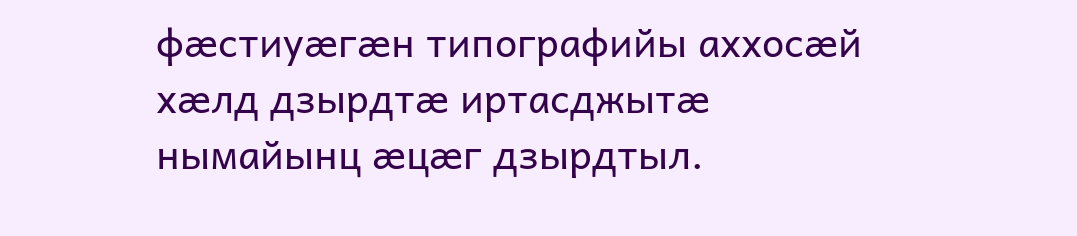фæстиуæгæн типографийы аххосæй хæлд дзырдтæ иртасджытæ нымайынц æцæг дзырдтыл.